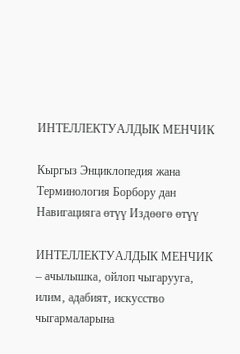ИНТЕЛЛЕКТУАЛДЫК МЕНЧИК

Кыргыз Энциклопедия жана Терминология Борбору дан
Навигацияга өтүү Издөөгө өтүү

ИНТЕЛЛЕКТУАЛДЫК МЕНЧИК – ачылышка‚ ойлоп чыгарууга‚ илим‚ адабият‚ искусство чыгармаларына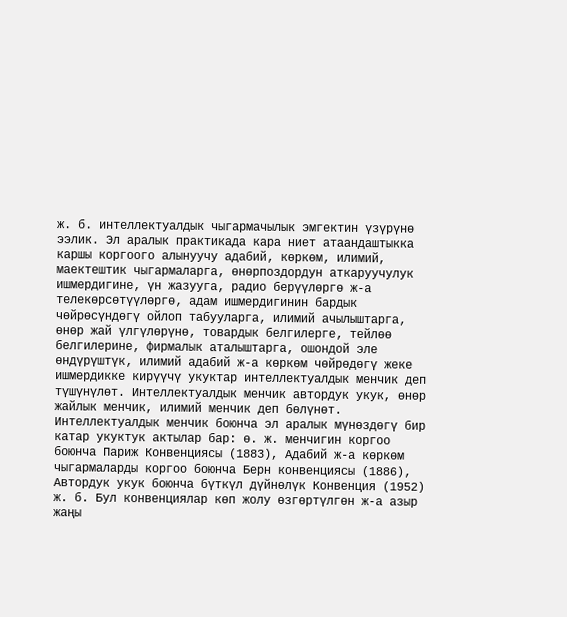ж. б. интеллектуалдык чыгармачылык эмгектин үзүрүнө ээлик. Эл аралык практикада кара ниет атаандаштыкка каршы коргоого алынуучу адабий‚ көркөм‚ илимий, маектештик чыгармаларга‚ өнөрпоздордун аткаруучулук ишмердигине‚ үн жазууга‚ радио берүүлөргө ж-а телекөрсөтүүлөргө‚ адам ишмердигинин бардык чөйрөсүндөгү ойлоп табууларга‚ илимий ачылыштарга‚ өнөр жай үлгүлөрүнө‚ товардык белгилерге‚ тейлөө белгилерине‚ фирмалык аталыштарга‚ ошондой эле өндүрүштүк‚ илимий адабий ж-а көркөм чөйрөдөгү жеке ишмердикке кирүүчү укуктар интеллектуалдык менчик деп түшүнүлөт. Интеллектуалдык менчик автордук укук, өнөр жайлык менчик, илимий менчик деп бөлүнөт. Интеллектуалдык менчик боюнча эл аралык мүнөздөгү бир катар укуктук актылар бар: ө. ж. менчигин коргоо боюнча Париж Конвенциясы (1883), Адабий ж-а көркөм чыгармаларды коргоо боюнча Берн конвенциясы (1886)‚ Автордук укук боюнча бүткүл дүйнөлүк Конвенция (1952) ж. б. Бул конвенциялар көп жолу өзгөртүлгөн ж-а азыр жаңы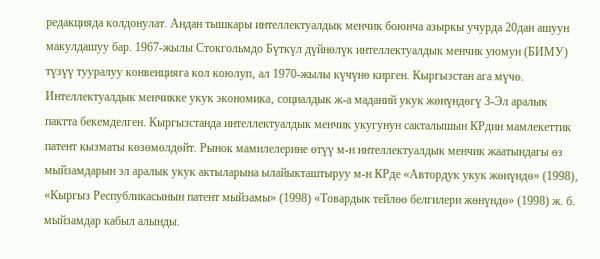редакцияда колдонулат. Андан тышкары интеллектуалдык менчик боюнча азыркы учурда 20дан ашуун макулдашуу бар. 1967-жылы Cтокгольмдо Бүткүл дүйнөлүк интеллектуалдык менчик уюмун (БИМУ) түзүү тууралуу конвенцияга кол коюлуп‚ ал 1970-жылы күчүнө кирген. Кыргызстан ага мүчө. Интеллектуалдык менчикке укук экономика‚ социалдык ж-а маданий укук жөнүндөгү 3-Эл аралык пактта бекемделген. Кыргызстанда интеллектуалдык менчик укугунун сакталышын КРдин мамлекеттик патент кызматы көзөмөлдөйт. Рынок мамилелерине өтүү м-н интеллектуалдык менчик жаатындагы өз мыйзамдарын эл аралык укук актыларына ылайыкташтыруу м-н КРде «Автордук укук жөнүндө» (1998)‚ «Кыргыз Республикасынын патент мыйзамы» (1998) «Товардык тейлөө белгилери жөнүндө» (1998) ж. б. мыйзамдар кабыл алынды.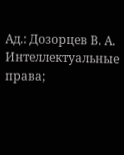Ад.: Дозорцев В. А. Интеллектуальные права;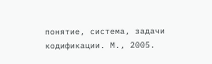понятие, система, задачи кодификации. М., 2005.